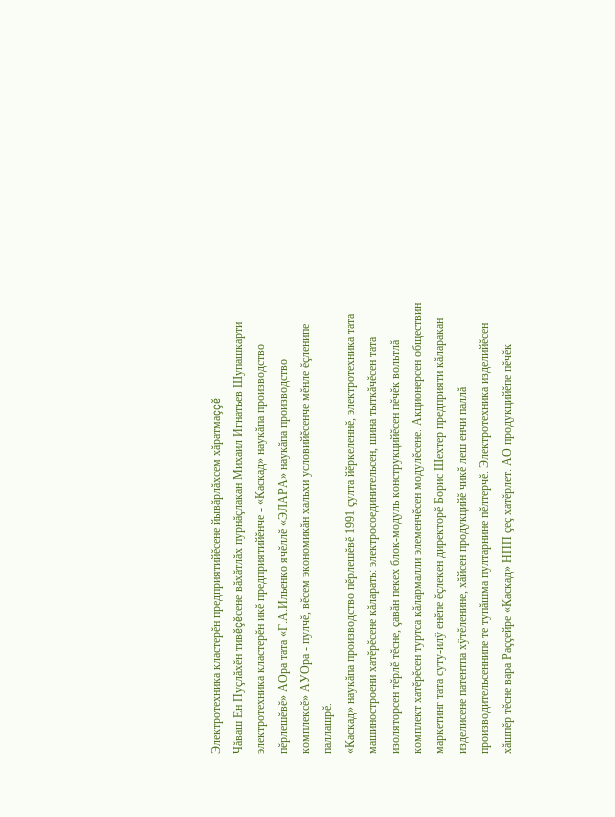Электротехника кластерĕн предприятийĕсене йывăрлăхсем хăратмаççĕ
Чăваш Ен Пуçлăхĕн тивĕçĕсене вăхăтлăх пурнăçлакан Михаил Игнатьев Шупашкарти электротехника кластерĕн икĕ предприятийĕнче - «Каскад» наукăпа производство пĕрлешĕвĕ» АОра тата «Г.А.Ильенко ячĕллĕ «ЭЛАРА» наукăпа производство комплексĕ» АУОра - пулчĕ, вĕсем экономикăн хальхи условийĕсенче мĕнле ĕçленипе паллашрĕ.
«Каскад» наукăпа производство пĕрлешĕвĕ 1991 çулта йĕркеленнĕ, электротехника тата машиностроени хатĕрĕсене кăларать: электросоединительсен, шина тыткăчĕсен тата изоляторсен тĕрлĕ тĕсне, çавăн пекех блок-модуль конструкцийĕсен пĕчĕк вольтлă комплект хатĕрĕсен туртса кăлармалли элеменчĕсен модулĕсене. Акционерсен обществин маркетинг тата суту-илÿ енĕпе ĕçлекен директорĕ Борис Шехтер предприяти кăларакан изделисене патентпа хÿтĕленине, хăйсен продукцийĕ чикĕ леш енчи паллă производительсеннипе те тупăшма пултарнине пĕлтерчĕ. Электротехника изделийĕсен хăшпĕр тĕсне вара Раççейре «Каскад» НПП çеç хатĕрлет. АО продукцийĕпе пĕчĕк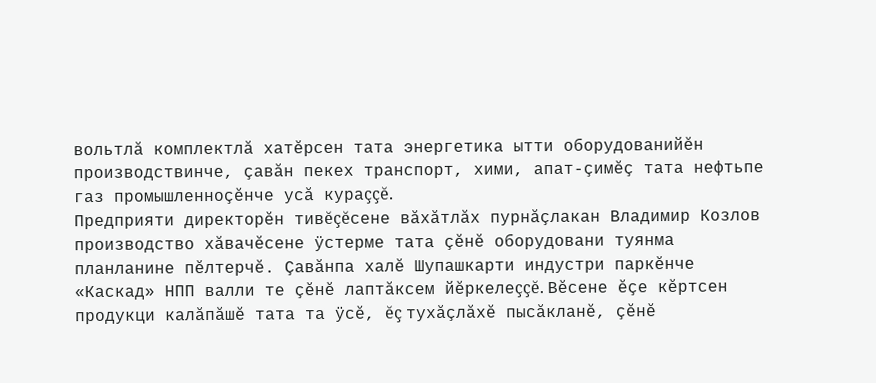вольтлă комплектлă хатĕрсен тата энергетика ытти оборудованийĕн производствинче, çавăн пекех транспорт, хими, апат-çимĕç тата нефтьпе газ промышленноçĕнче усă кураççĕ.
Предприяти директорĕн тивĕçĕсене вăхăтлăх пурнăçлакан Владимир Козлов производство хăвачĕсене ÿстерме тата çĕнĕ оборудовани туянма планланине пĕлтерчĕ. Çавăнпа халĕ Шупашкарти индустри паркĕнче «Каскад» НПП валли те çĕнĕ лаптăксем йĕркелеççĕ. Вĕсене ĕçе кĕртсен продукци калăпăшĕ тата та ÿсĕ, ĕç тухăçлăхĕ пысăкланĕ, çĕнĕ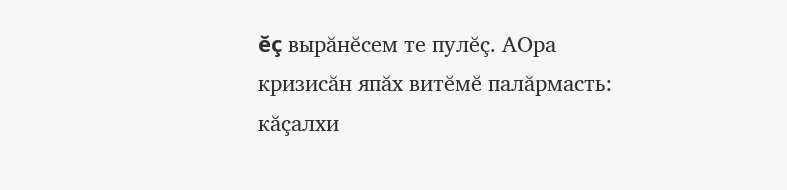ĕç вырăнĕсем те пулĕç. АОра кризисăн япăх витĕмĕ палăрмасть: кăçалхи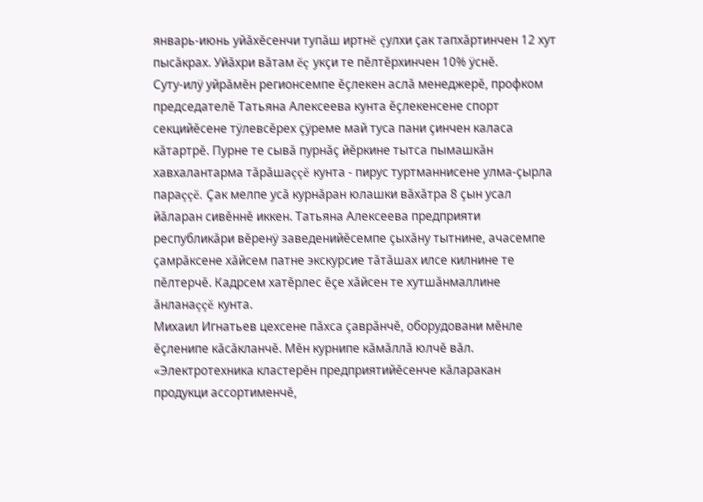январь-июнь уйăхĕсенчи тупăш иртнĕ çулхи çак тапхăртинчен 12 хут пысăкрах. Уйăхри вăтам ĕç укçи те пĕлтĕрхинчен 10% ÿснĕ.
Суту-илÿ уйрăмĕн регионсемпе ĕçлекен аслă менеджерĕ, профком председателĕ Татьяна Алексеева кунта ĕçлекенсене спорт секцийĕсене тÿлевсĕрех çÿреме май туса пани çинчен каласа кăтартрĕ. Пурне те сывă пурнăç йĕркине тытса пымашкăн хавхалантарма тăрăшаççĕ кунта - пирус туртманнисене улма-çырла параççĕ. Çак мелпе усă курнăран юлашки вăхăтра 8 çын усал йăларан сивĕннĕ иккен. Татьяна Алексеева предприяти республикăри вĕренÿ заведенийĕсемпе çыхăну тытнине, ачасемпе çамрăксене хăйсем патне экскурсие тăтăшах илсе килнине те пĕлтерчĕ. Кадрсем хатĕрлес ĕçе хăйсен те хутшăнмаллине ăнланаççĕ кунта.
Михаил Игнатьев цехсене пăхса çаврăнчĕ, оборудовани мĕнле ĕçленипе кăсăкланчĕ. Мĕн курнипе кăмăллă юлчĕ вăл. «Электротехника кластерĕн предприятийĕсенче кăларакан продукци ассортименчĕ,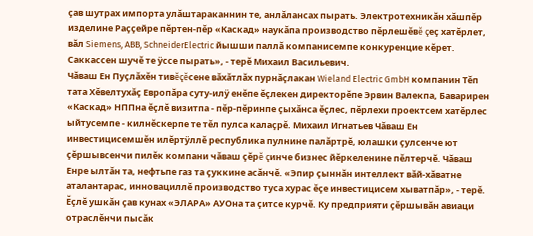çав шутрах импорта улăштараканнин те, анлăлансах пырать. Электротехникăн хăшпĕр изделине Раççейре пĕртен-пĕр «Каскад» наукăпа производство пĕрлешĕвĕ çеç хатĕрлет, вăл Siemens, ABB, SchneiderElectric йышши паллă компанисемпе конкуренцие кĕрет. Саккассен шучĕ те ÿссе пырать», - терĕ Михаил Васильевич.
Чăваш Ен Пуçлăхĕн тивĕçĕсене вăхăтлăх пурнăçлакан Wieland Electric GmbH компанин Тĕп тата Хĕвелтухăç Европăра суту-илÿ енĕпе ĕçлекен директорĕпе Эрвин Валекпа, Баварирен «Каскад» НППна ĕçлĕ визитпа - пĕр-пĕринпе çыхăнса ĕçлес, пĕрлехи проектсем хатĕрлес ыйтусемпе - килнĕскерпе те тĕл пулса калаçрĕ. Михаил Игнатьев Чăваш Ен инвестицисемшĕн илĕртÿллĕ республика пулнине палăртрĕ, юлашки çулсенче ют çĕршывсенчи пилĕк компани чăваш çĕрĕ çинче бизнес йĕркеленине пĕлтерчĕ. Чăваш Енре ылтăн та, нефтьпе газ та çуккине асăнчĕ. «Эпир çыннăн интеллект вăй-хăватне аталантарас, инновациллĕ производство туса хурас ĕçе инвестицисем хыватпăр», - терĕ.
Ĕçлĕ ушкăн çав кунах «ЭЛАРА» АУОна та çитсе курчĕ. Ку предприяти çĕршывăн авиаци отраслĕнчи пысăк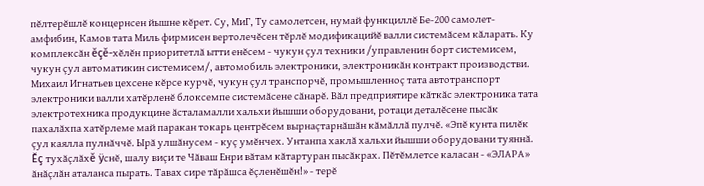пĕлтерĕшлĕ концернсен йышне кĕрет. Су, МиГ, Ту самолетсен, нумай функциллĕ Бе-200 самолет-амфибин, Камов тата Миль фирмисен вертолечĕсен тĕрлĕ модификацийĕ валли системăсем кăларать. Ку комплексăн ĕçĕ-хĕлĕн приоритетлă ытти енĕсем - чукун çул техники /управленин борт системисем, чукун çул автоматикин системисем/, автомобиль электроники, электроникăн контракт производстви.
Михаил Игнатьев цехсене кĕрсе курчĕ, чукун çул транспорчĕ, промышленноç тата автотранспорт электроники валли хатĕрленĕ блоксемпе системăсене сăнарĕ. Вăл предприятире кăткăс электроника тата электротехника продукцине ăсталамалли хальхи йышши оборудовани, ротаци деталĕсене пысăк пахалăхпа хатĕрлеме май паракан токарь центрĕсем вырнаçтарнăшăн кăмăллă пулчĕ. «Эпĕ кунта пилĕк çул каялла пулнăччĕ. Ырă улшăнусем - куç умĕнчех. Унтанпа хаклă хальхи йышши оборудовани туяннă. Ĕç тухăçлăхĕ ÿснĕ, шалу виçи те Чăваш Енри вăтам кăтартуран пысăкрах. Пĕтĕмлетсе каласан - «ЭЛАРА» ăнăçлăн аталанса пырать. Тавах сире тăрăшса ĕçленĕшĕн!» - терĕ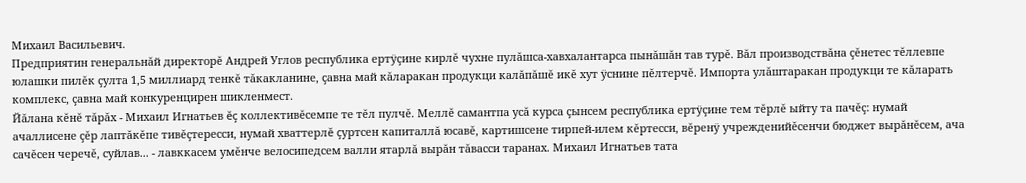Михаил Васильевич.
Предприятин генеральнăй директорĕ Андрей Углов республика ертÿçине кирлĕ чухне пулăшса-хавхалантарса пынăшăн тав турĕ. Вăл производствăна çĕнетес тĕллевпе юлашки пилĕк çулта 1,5 миллиард тенкĕ тăкакланине, çавна май кăларакан продукци калăпăшĕ икĕ хут ÿснине пĕлтерчĕ. Импорта улăштаракан продукци те кăларать комплекс, çавна май конкуренцирен шикленмест.
Йăлана кĕнĕ тăрăх - Михаил Игнатьев ĕç коллективĕсемпе те тĕл пулчĕ. Меллĕ самантпа усă курса çынсем республика ертÿçине тем тĕрлĕ ыйту та пачĕç: нумай ачаллисене çĕр лаптăкĕпе тивĕçтересси, нумай хваттерлĕ çуртсен капиталлă юсавĕ, картишсене тирпей-илем кĕртесси, вĕренÿ учрежденийĕсенчи бюджет вырăнĕсем, ача сачĕсен черечĕ, суйлав... - лавккасем умĕнче велосипедсем валли ятарлă вырăн тăвасси таранах. Михаил Игнатьев тата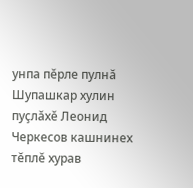унпа пĕрле пулнă Шупашкар хулин пуçлăхĕ Леонид Черкесов кашнинех тĕплĕ хурав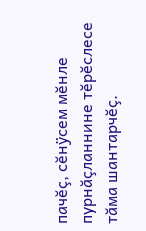пачĕç, сĕнÿсем мĕнле пурнăçланнине тĕрĕслесе тăма шантарчĕç.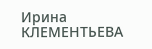Ирина КЛЕМЕНТЬЕВА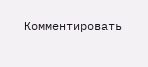Комментировать